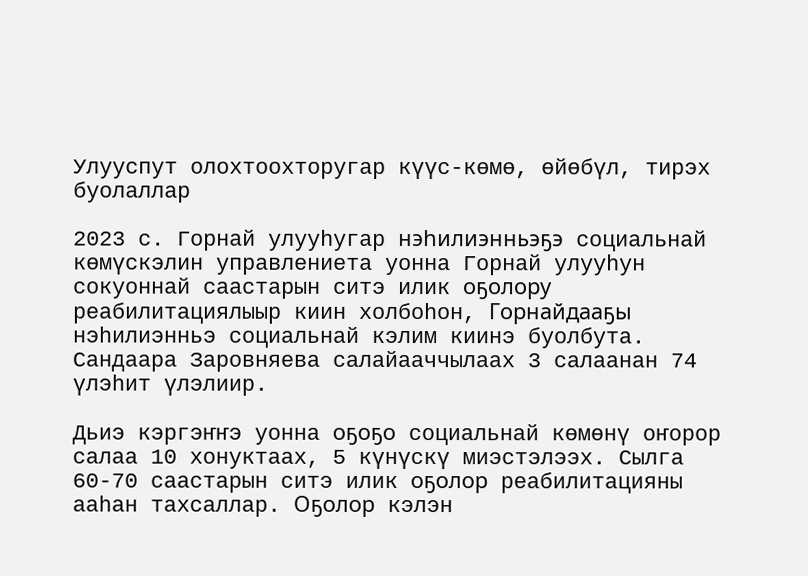Улууспут олохтоохторугар күүс-көмө, өйөбүл, тирэх буолаллар

2023 с. Горнай улууһугар нэһилиэнньэҕэ социальнай көмүскэлин управлениета уонна Горнай улууһун сокуоннай саастарын ситэ илик оҕолору реабилитациялыыр киин холбоһон, Горнайдааҕы нэһилиэнньэ социальнай кэлим киинэ буолбута. Сандаара Заровняева салайааччылаах 3 салаанан 74 үлэһит үлэлиир.

Дьиэ кэргэҥҥэ уонна оҕоҕо социальнай көмөнү оҥорор салаа 10 хонуктаах, 5 күнүскү миэстэлээх. Сылга 60-70 саастарын ситэ илик оҕолор реабилитацияны ааһан тахсаллар. Оҕолор кэлэн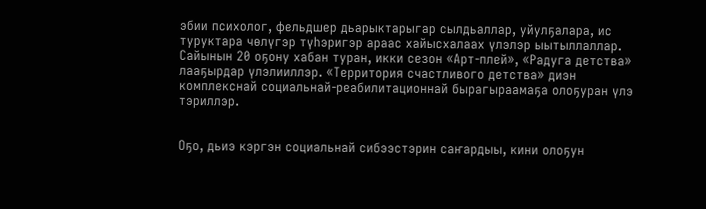эбии психолог, фельдшер дьарыктарыгар сылдьаллар, уйулҕалара, ис туруктара чөлүгэр түһэригэр араас хайысхалаах үлэлэр ыытыллаллар. Сайынын 20 оҕону хабан туран, икки сезон «Арт-плей», «Радуга детства» лааҕырдар үлэлииллэр. «Территория счастливого детства» диэн комплекснай социальнай-реабилитационнай бырагыраамаҕа олоҕуран үлэ тэриллэр.


Оҕо, дьиэ кэргэн социальнай сибээстэрин саҥардыы, кини олоҕун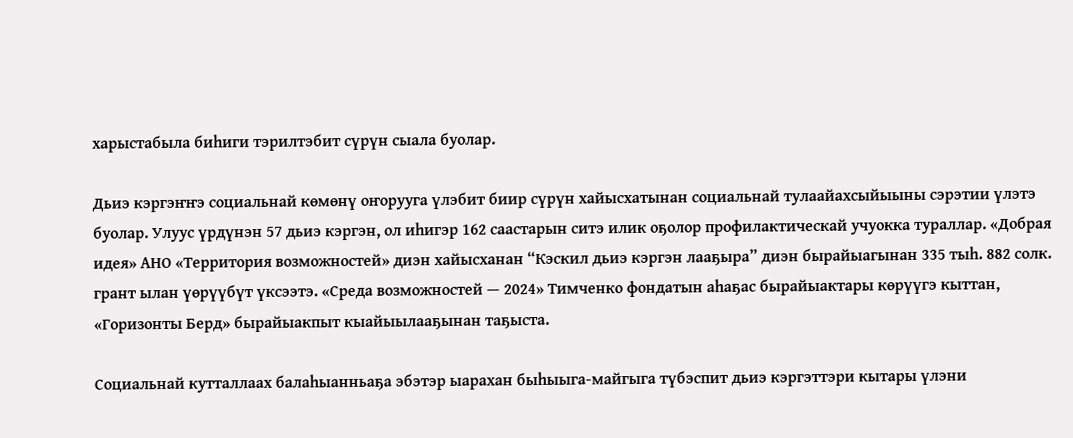харыстабыла биһиги тэрилтэбит сүрүн сыала буолар.

Дьиэ кэргэҥҥэ социальнай көмөнү оҥорууга үлэбит биир сүрүн хайысхатынан социальнай тулаайахсыйыыны сэрэтии үлэтэ буолар. Улуус үрдүнэн 57 дьиэ кэргэн, ол иһигэр 162 саастарын ситэ илик оҕолор профилактическай учуокка тураллар. «Добрая идея» АНО «Территория возможностей» диэн хайысханан “Кэскил дьиэ кэргэн лааҕыра” диэн бырайыагынан 335 тыһ. 882 солк. грант ылан үөрүүбүт үксээтэ. «Среда возможностей — 2024» Тимченко фондатын аһаҕас бырайыактары көрүүгэ кыттан, «Горизонты Берд» бырайыакпыт кыайыылааҕынан таҕыста.

Социальнай кутталлаах балаһыанньаҕа эбэтэр ыарахан быһыыга-майгыга түбэспит дьиэ кэргэттэри кытары үлэни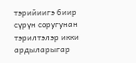тэрийиигэ биир сүрүн соругунан тэрилтэлэр икки ардыларыгар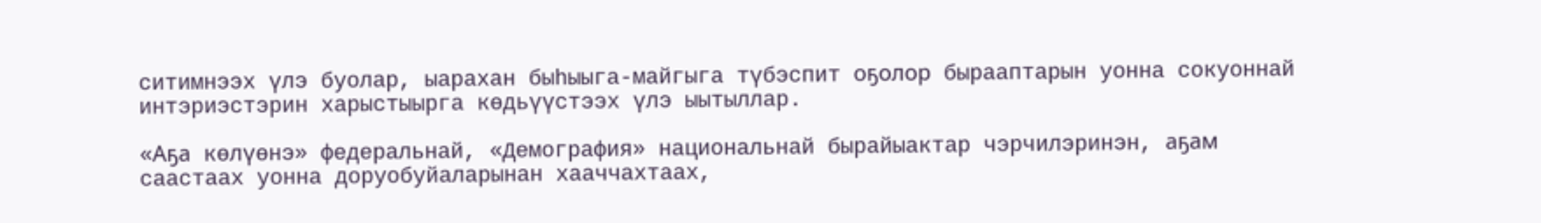ситимнээх үлэ буолар, ыарахан быһыыга-майгыга түбэспит оҕолор бырааптарын уонна сокуоннай интэриэстэрин харыстыырга көдьүүстээх үлэ ыытыллар.

«Аҕа көлүөнэ» федеральнай, «Демография» национальнай бырайыактар чэрчилэринэн, аҕам саастаах уонна доруобуйаларынан хааччахтаах,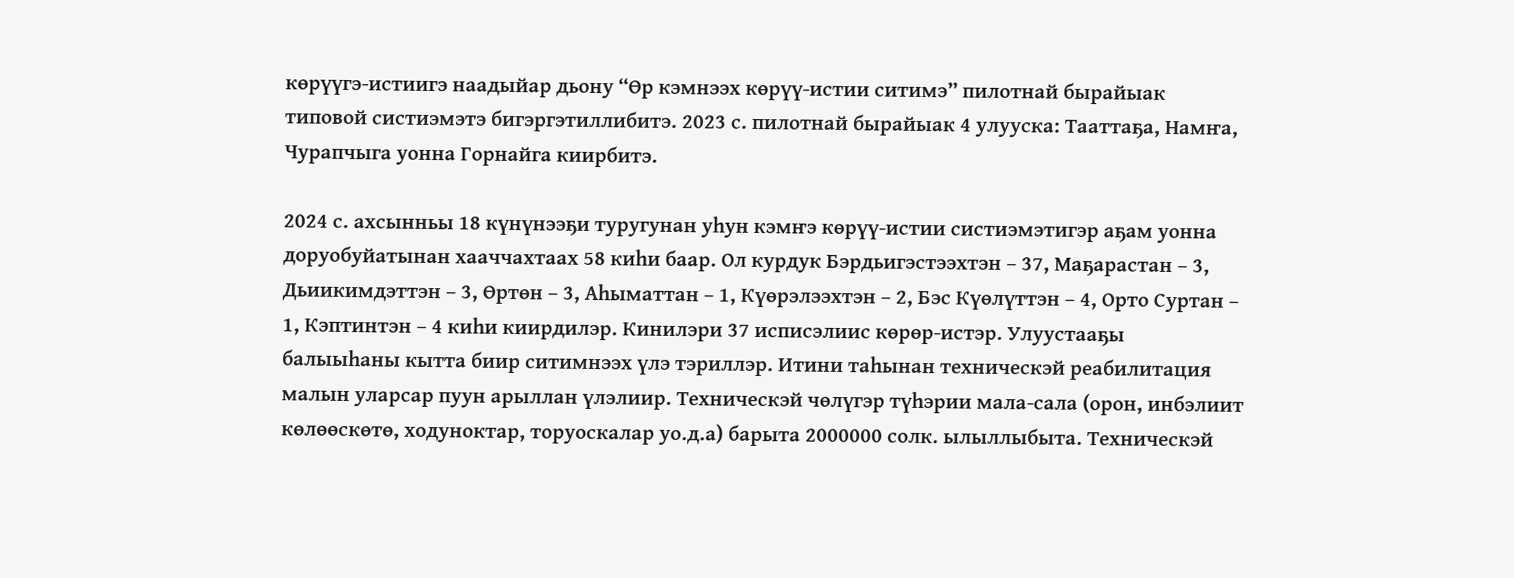көрүүгэ-истиигэ наадыйар дьону “Өр кэмнээх көрүү-истии ситимэ” пилотнай бырайыак типовой систиэмэтэ бигэргэтиллибитэ. 2023 с. пилотнай бырайыак 4 улууска: Тааттаҕа, Намҥа, Чурапчыга уонна Горнайга киирбитэ.

2024 с. ахсынньы 18 күнүнээҕи туругунан уһун кэмҥэ көрүү-истии систиэмэтигэр аҕам уонна доруобуйатынан хааччахтаах 58 киһи баар. Ол курдук Бэрдьигэстээхтэн – 37, Маҕарастан – 3, Дьиикимдэттэн – 3, Өртөн – 3, Аһыматтан – 1, Күөрэлээхтэн – 2, Бэс Күөлүттэн – 4, Орто Суртан – 1, Кэптинтэн – 4 киһи киирдилэр. Кинилэри 37 исписэлиис көрөр-истэр. Улуустааҕы балыыһаны кытта биир ситимнээх үлэ тэриллэр. Итини таһынан техническэй реабилитация малын уларсар пуун арыллан үлэлиир. Техническэй чөлүгэр түһэрии мала-сала (орон, инбэлиит көлөөскөтө, ходуноктар, торуоскалар уо.д.а) барыта 2000000 солк. ылыллыбыта. Техническэй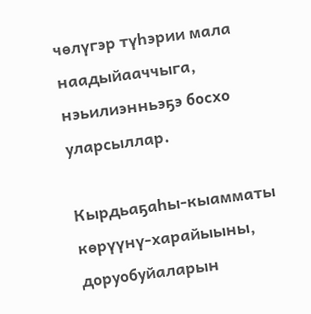чөлүгэр түһэрии мала наадыйааччыга, нэьилиэнньэҕэ босхо уларсыллар.

Кырдьаҕаһы-кыамматы көрүүнү-харайыыны, доруобуйаларын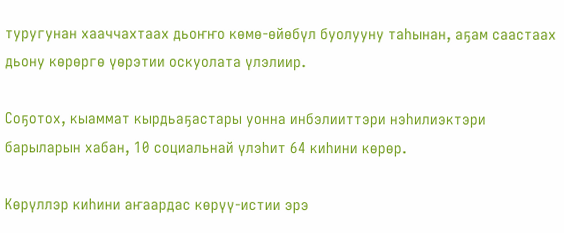туругунан хааччахтаах дьоҥҥо көмө-өйөбүл буолууну таһынан, аҕам саастаах дьону көрөргө үөрэтии оскуолата үлэлиир.

Соҕотох, кыаммат кырдьаҕастары уонна инбэлииттэри нэһилиэктэри барыларын хабан, 10 социальнай үлэһит 64 киһини көрөр.

Көрүллэр киһини аҥаардас көрүү-истии эрэ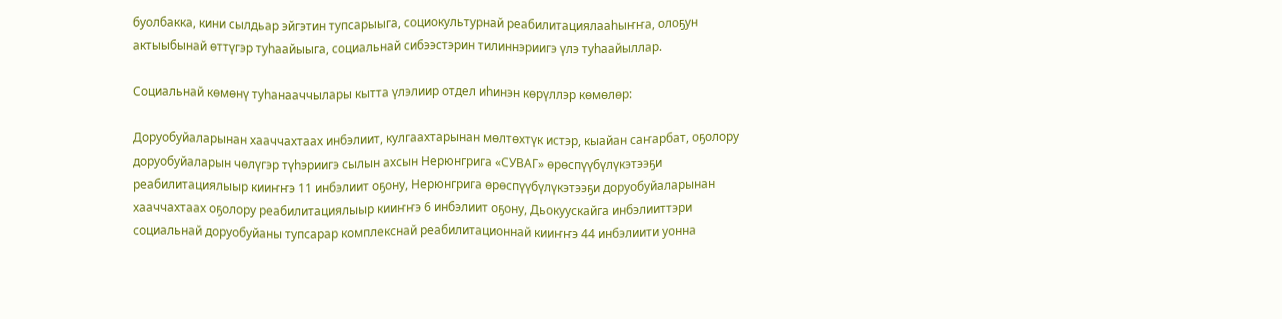буолбакка, кини сылдьар эйгэтин тупсарыыга, социокультурнай реабилитациялааһыҥҥа, олоҕун актыыбынай өттүгэр туһаайыыга, социальнай сибээстэрин тилиннэриигэ үлэ туһаайыллар.

Социальнай көмөнү туһанааччылары кытта үлэлиир отдел иһинэн көрүллэр көмөлөр:

Доруобуйаларынан хааччахтаах инбэлиит, кулгаахтарынан мөлтөхтүк истэр, кыайан саҥарбат, оҕолору доруобуйаларын чөлүгэр түһэриигэ сылын ахсын Нерюнгрига «СУВАГ» өрөспүүбүлүкэтээҕи реабилитациялыыр кииҥҥэ 11 инбэлиит оҕону, Нерюнгрига өрөспүүбүлүкэтээҕи доруобуйаларынан хааччахтаах оҕолору реабилитациялыыр кииҥҥэ 6 инбэлиит оҕону, Дьокуускайга инбэлииттэри социальнай доруобуйаны тупсарар комплекснай реабилитационнай кииҥҥэ 44 инбэлиити уонна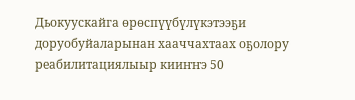Дьокуускайга өрөспүүбүлүкэтээҕи доруобуйаларынан хааччахтаах оҕолору реабилитациялыыр кииҥҥэ 50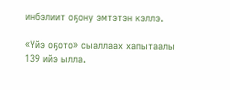инбэлиит оҕону эмтэтэн кэллэ.

«Үйэ оҕото» сыаллаах хапытаалы 139 ийэ ылла.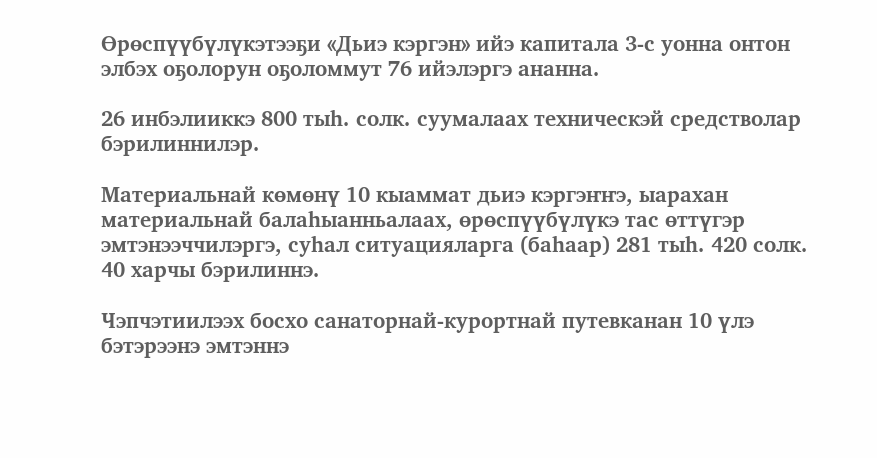Өрөспүүбүлүкэтээҕи «Дьиэ кэргэн» ийэ капитала 3-с уонна онтон элбэх оҕолорун оҕоломмут 76 ийэлэргэ ананна.

26 инбэлииккэ 800 тыһ. солк. суумалаах техническэй средстволар бэрилиннилэр.

Материальнай көмөнү 10 кыаммат дьиэ кэргэҥҥэ, ыарахан материальнай балаһыанньалаах, өрөспүүбүлүкэ тас өттүгэр эмтэнээччилэргэ, суһал ситуацияларга (баһаар) 281 тыһ. 420 солк. 40 харчы бэрилиннэ.

Чэпчэтиилээх босхо санаторнай-курортнай путевканан 10 үлэ бэтэрээнэ эмтэннэ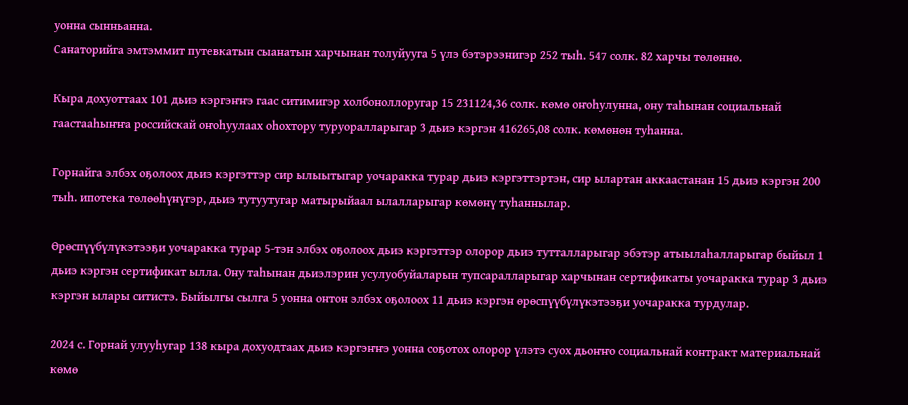уонна сынньанна.
Санаторийга эмтэммит путевкатын сыанатын харчынан толуйууга 5 үлэ бэтэрээнигэр 252 тыһ. 547 солк. 82 харчы төлөннө.

Кыра дохуоттаах 101 дьиэ кэргэҥҥэ гаас ситимигэр холбоноллоругар 15 231124,36 солк. көмө оҥоһулунна, ону таһынан социальнай гаастааһыҥҥа российскай оҥоһуулаах оһохтору туруоралларыгар 3 дьиэ кэргэн 416265,08 солк. көмөнөн туһанна.

Горнайга элбэх оҕолоох дьиэ кэргэттэр сир ылыытыгар уочаракка турар дьиэ кэргэттэртэн, сир ылартан аккаастанан 15 дьиэ кэргэн 200 тыһ. ипотека төлөөһүнүгэр, дьиэ тутуутугар матырыйаал ылалларыгар көмөнү туһаннылар.

Өрөспүүбүлүкэтээҕи уочаракка турар 5-тэн элбэх оҕолоох дьиэ кэргэттэр олорор дьиэ тутталларыгар эбэтэр атыылаһалларыгар быйыл 1 дьиэ кэргэн сертификат ылла. Ону таһынан дьиэлэрин усулуобуйаларын тупсаралларыгар харчынан сертификаты уочаракка турар 3 дьиэ кэргэн ылары ситистэ. Быйылгы сылга 5 уонна онтон элбэх оҕолоох 11 дьиэ кэргэн өрөспүүбүлүкэтээҕи уочаракка турдулар.

2024 с. Горнай улууһугар 138 кыра дохуодтаах дьиэ кэргэҥҥэ уонна соҕотох олорор үлэтэ суох дьоҥҥо социальнай контракт материальнай көмө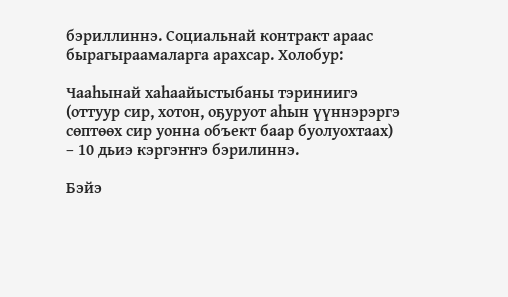бэриллиннэ. Социальнай контракт араас бырагыраамаларга арахсар. Холобур:

Чааһынай хаһаайыстыбаны тэриниигэ (оттуур сир, хотон, оҕуруот аһын үүннэрэргэ сөптөөх сир уонна объект баар буолуохтаах) – 10 дьиэ кэргэҥҥэ бэрилиннэ.

Бэйэ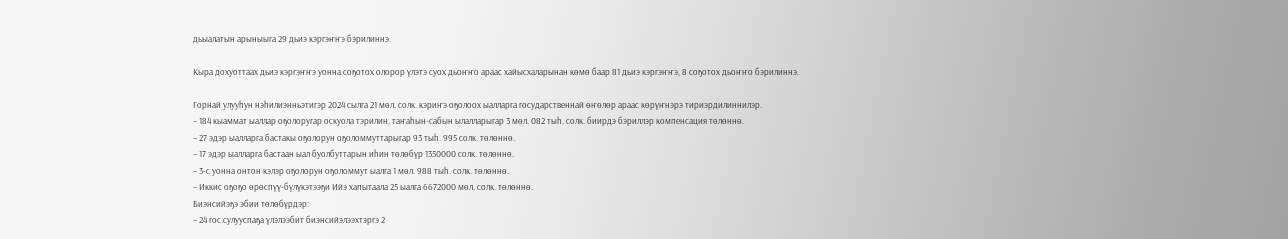дьыалатын арыныыга 29 дьиэ кэргэҥҥэ бэрилиннэ.

Кыра дохуоттаах дьиэ кэргэҥҥэ уонна соҕотох олорор үлэтэ суох дьоҥҥо араас хайысхаларынан көмө баар 81 дьиэ кэргэҥҥэ, 8 соҕотох дьоҥҥо бэрилиннэ.

Горнай улууһун нэһилиэнньэтигэр 2024 сылга 21 мөл. солк. кэриҥэ оҕолоох ыалларга государственнай өҥөлөр араас көрүҥнэрэ тириэрдилиннилэр.
– 184 кыаммат ыаллар оҕолоругар оскуола тэрилин, таҥаһын-сабын ылалларыгар 3 мөл. 082 тыһ. солк. биирдэ бэриллэр компенсация төлөннө.
– 27 эдэр ыалларга бастакы оҕолорун оҕоломмуттарыгар 93 тыһ. 995 солк. төлөннө.
– 17 эдэр ыалларга бастаан ыал буолбуттарын иһин төлөбүр 1350000 солк. төлөннө.
– 3-с уонна онтон кэлэр оҕолорун оҕоломмут ыалга 1 мөл. 988 тыһ. солк. төлөннө.
– Иккис оҕоҕо өрөспүү-бүлүкэтээҕи Ийэ хапытаала 25 ыалга 6672000 мөл. солк. төлөннө.
Биэнсийэҕэ эбии төлөбүрдэр:
– 24 гос.сулууспаҕа үлэлээбит биэнсийэлээхтэргэ 2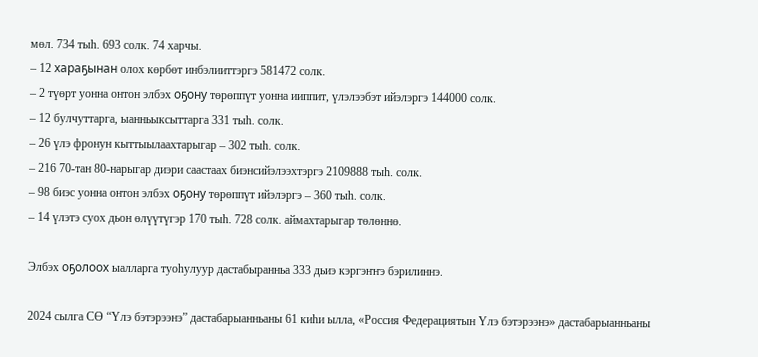мөл. 734 тыһ. 693 солк. 74 харчы.
– 12 хараҕынан олох көрбөт инбэлииттэргэ 581472 солк.
– 2 түөрт уонна онтон элбэх оҕону төрөппүт уонна ииппит, үлэлээбэт ийэлэргэ 144000 солк.
– 12 булчуттарга, ыанньыксыттарга 331 тыһ. солк.
– 26 үлэ фронун кыттыылаахтарыгар – 302 тыһ. солк.
– 216 70-тан 80-нарыгар диэри саастаах биэнсийэлээхтэргэ 2109888 тыһ. солк.
– 98 биэс уонна онтон элбэх оҕону төрөппүт ийэлэргэ – 360 тыһ. солк.
– 14 үлэтэ суох дьон өлүүтүгэр 170 тыһ. 728 солк. аймахтарыгар төлөннө.

Элбэх оҕолоох ыалларга туоһулуур дастабыранньа 333 дьиэ кэргэҥҥэ бэрилиннэ.

2024 сылга СӨ “Үлэ бэтэрээнэ” дастабарыанньаны 61 киһи ылла, «Россия Федерациятын Үлэ бэтэрээнэ» дастабарыанньаны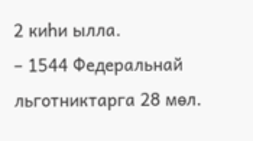2 киһи ылла.
– 1544 Федеральнай льготниктарга 28 мөл.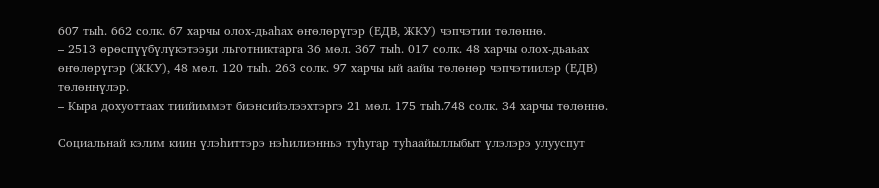607 тыһ. 662 солк. 67 харчы олох-дьаһах өҥөлөрүгэр (ЕДВ, ЖКУ) чэпчэтии төлөннө.
– 2513 өрөспүүбүлүкэтээҕи льготниктарга 36 мөл. 367 тыһ. 017 солк. 48 харчы олох-дьаьах өҥөлөрүгэр (ЖКУ), 48 мөл. 120 тыһ. 263 солк. 97 харчы ый аайы төлөнөр чэпчэтиилэр (ЕДВ) төлөннүлэр.
– Кыра дохуоттаах тиийиммэт биэнсийэлээхтэргэ 21 мөл. 175 тыһ.748 солк. 34 харчы төлөннө.

Социальнай кэлим киин үлэһиттэрэ нэһилиэнньэ туһугар туһаайыллыбыт үлэлэрэ улууспут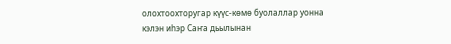олохтоохторугар күүс-көмө буолаллар уонна кэлэн иһэр Саҥа дьылынан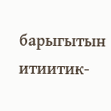барыгытын итиитик-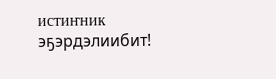истиҥник эҕэрдэлиибит!